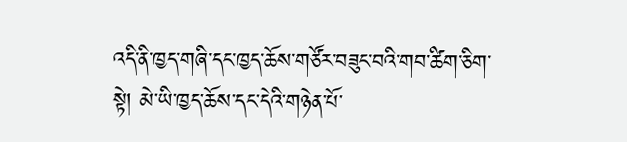འདི་ནི་ཁྱད་གཞི་དང་ཁྱད་ཆོས་གཙོར་བཟུང་བའི་གབ་ཚིག་ཅིག་སྟེ། མེ་ཡི་ཁྱད་ཆོས་དང་དེའི་གཉེན་པོ་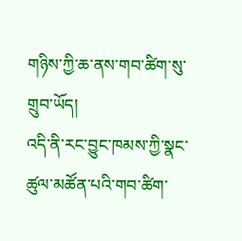གཉིས་ཀྱི་ཆ་ནས་གབ་ཚིག་སུ་གྲུབ་ཡོད།
འདི་ནི་རང་བྱུང་ཁམས་ཀྱི་སྣང་ཚུལ་མཚོན་པའི་གབ་ཚིག་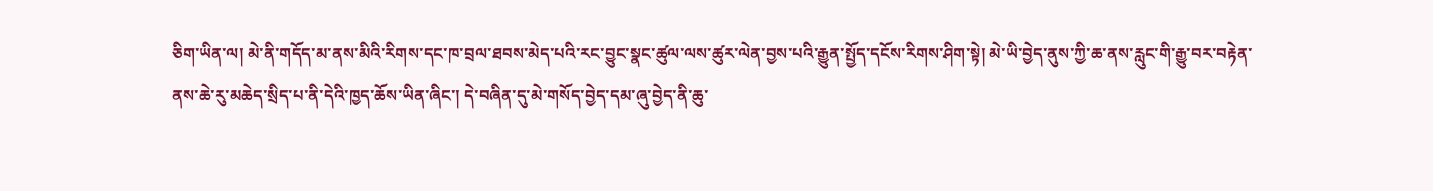ཅིག་ཡིན་ལ། མེ་ནི་གདོད་མ་ནས་མིའི་རིགས་དང་ཁ་བྲལ་ཐབས་མེད་པའི་རང་བྱུང་སྣང་ཚུལ་ལས་ཚུར་ལེན་བྱས་པའི་རྒྱུན་སྤྱོད་དངོས་རིགས་ཤིག་སྟེ། མེ་ཡི་བྱེད་ནུས་ཀྱི་ཆ་ནས་རླུང་གི་རྒྱུ་བར་བརྟེན་ནས་ཆེ་རུ་མཆེད་སྲིད་པ་ནི་དེའི་ཁྱད་ཆོས་ཡིན་ཞིང་། དེ་བཞིན་དུ་མེ་གསོད་བྱེད་དམ་ཞུ་བྱེད་ནི་ཆུ་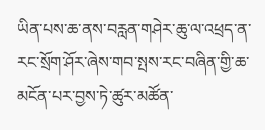ཡིན་པས་ཆ་ནས་བརླན་གཤེར་ཆུ་ལ་འཕྲད་ན་རང་སྲོག་ཤོར་ཞེས་གབ་སྤས་རང་བཞིན་གྱི་ཆ་མངོན་པར་བྱས་ཏེ་ཚུར་མཚོན་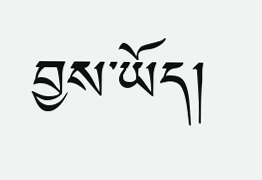བྱས་ཡོད།